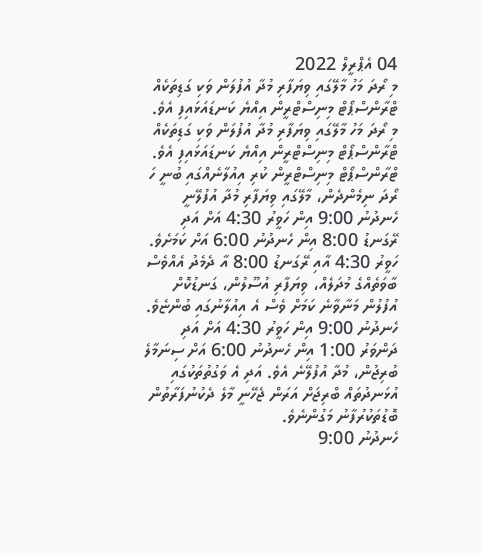04 އެޕްރީލް 2022
މި ރޯދަ މަހު މާލޭގައި ވިޔަފާރި މުދާ އުފުލަން ވަކި ގަޑިތަކެއް ޓްރާންސްޕޯޓް މިނިސްޓްރީން އިއްޔެ ކަނޑައަޅައިފި އެވެ.
މި ރޯދަ މަހު މާލޭގައި ވިޔަފާރި މުދާ އުފުލަން ވަކި ގަޑިތަކެއް ޓްރާންސްޕޯޓް މިނިސްޓްރީން އިއްޔެ ކަނޑައަޅައިފި އެވެ.
ޓްރާންސްޕޯޓް މިނިސްޓްރީން ކުރި އިއުލާނެއްގައި ބުނީ ހަ ރޯދަ ނިމެންދެން، މާލޭގައި ވިޔަފާރި މުދާ އުފުލޭނީ ހެނދުނު 9:00 އިން ހަވީރު 4:30 އަށް އަދި ރޭގަނޑު 8:00 އިން ހެނދުނު 6:00 އަށް ކަމަށެވެ.
ހަވީރު 4:30 އާއި ރޭގަނޑު 8:00 އާ ދެމެދު އެއްވެސް ބާވަތެއްގެ މުދަލެއް، ވިޔަފާރި އުސޫލުން، ގަނޑުކޮށް އުފުލުން މަނާވާނެ ކަމަށް ވެސް އެ އިއުލާނުގައި ބުންޏެވެ.
ހެނދުނު 9:00 އިން ހަވީރު 4:30 އަށް އަދި ދަންވަރު 1:00 އިން ހެނދުނު 6:00 އަށް ސިނަމާލެ ބުރިޖުން، މުދާ އުފުލޭނެ އެވެ. އަދި އެ ވަގުތުތަކުގައި އުޅަނދުތައް ބްރިޖަށް އަރަން ޖެހޭނީ މާލެ ދެކުނުފަރާތުން ބޮޑުތަކުރުފާނު މަގުންނެވެ.
ހެނދުނު 9:00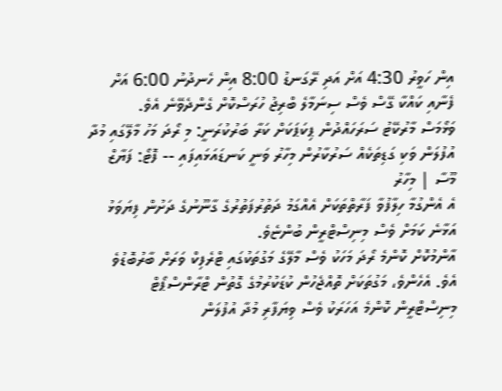އިން ހަވީރު 4:30 އަށް އަދި ރޭގަނޑު 8:00 އިން ހެނދުނު 6:00 އަށް ފެނާއި ކައްކާ ގޭސް ވެސް ސިނަމާލެ ބްރިޖު ހުރަސްކޮށް ގެންދެވޭނެ އެވެ.
ވަޅޯމަސް މާރުކޭޓު ސަރަހައްދުން ޕިކަޕަކަށް ކަރާ ބަރުކުރަނީ: މި ރޯދަ މަހު މާލޭގައި މުދާ އުފުލަން ވަކި ގަޑިތަކެއް ސަރުކާރުން މިހާރު ވަނީ ކަނޑައަޅައިފައި -- ފޮޓޯ: ފަޔާޒް މޫސާ | މިހާރު
އެ އެންގުމާ ހިލާފުވާ ފަރާތްތަކަށް އެއްގަމު ދަތުރުފަތުރުގެ ގާނޫނުގެ ދަށުން ފިޔަވަޅު އަޅާނެ ކަމަށް ވެސް މިނިސްޓްރީން ބުންޏެވެ.
އާންމުކޮށް ކޮންމެ ރޯދަ މަހަކު ވެސް މާލޭގެ މަގުތަކުގައި ޓްރެފިކް ވަރަށް ބާރުބޮޑުވެ އެވެ. އެހެންވެ، މަގުތަކަށް ތޮއްޖެހުން ކުޑަކުރުމުގެ ގޮތުން ޓްރާންސްޕޯޓް މިނިސްޓްރީން ކޮންމެ އަހަރަކު ވެސް ވިޔަފާރި މުދާ އުފުލަން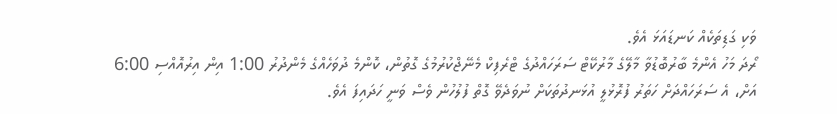ވަކި ގަޑިތަކެއް ކަނޑައަޅަ އެވެ.
ރޯދަ މަހު އެންމެ ބާރުބޮޑުވާ މާލޭގެ މާރުކޭޓް ސަރަހައްދުގެ ޓްރެފިކް މެނޭޖްކުރުމުގެ ގޮތުން، ކޮންމެ ދުވަހެއްގެ މެންދުރު 1:00 އިން އިރުއޮއްސި 6:00 އަށް، އެ ސަރަހައްދަށް ހަތަރު ފުރޮޅުލީ އުޅަނދުތަކަށް ނުވަދެވޭ ގޮތް ފުލުހުން ވެސް ވަނީ ހަދައިފަ އެވެ.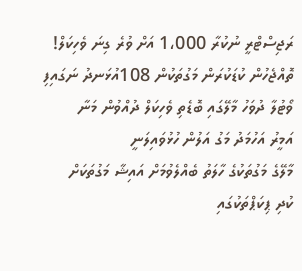ރަޖިސްޓްރީ ނުކުރާ 1،000 އަށް ވުރެ ގިނަ ވެހިކަލް!
ތޮއްޖެހުން ކުޑަކުރަން މަގުތަކުން 108އުޅަނދު ނަގައިފި
ވޯޓުލާ ދުވަހު މާލޭގައި ބޮޑެތި ވެހިކަލް ދުއްވުން މަނާ
އަމީރު އަހުމަދު މަގު އަލުން ހުޅުވައިލަނީ
މާލޭގެ މަގުތަކުގެ ހާލަތު ބެއްލެވުމަށް އައިޝާ މަގުތަކަށް
ކުދި ޕިކަޕްތަކުގައި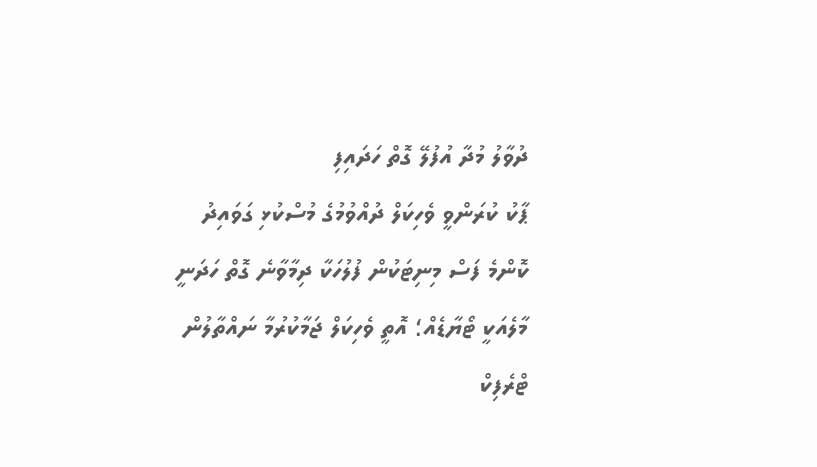ދުވާލު މުދާ އުފުލޭ ގޮތް ހަދައިފި
ޕާކު ކުރަންވީ ވެހިކަލް ދުއްވުމުގެ މުސްކުޅި ގަވައިދު
ކޮންމެ ފަސް މިނިޓަކުން ފުލުހަކާ ދިމާވާނެ ގޮތް ހަދަނީ
މާލެއަކީ ޓޯޔާޑެއް؛ އޮތީ ވެހިކަލް ޖަމާކުރުމާ ނައްތާލުން
ޓްރެފިކް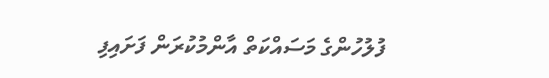ފުލުހުންގެ މަސައްކަތް އާންމުކުރަން ފަށައިފި